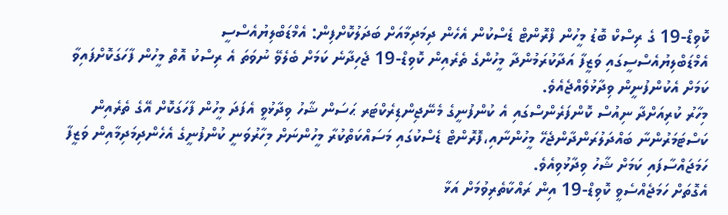ކޮވިޑް-19 ގެ ރިސްކް ބޮޑު މީހުން ފްރޮންޓް ޑެސްކުން އެހެން ދިމަދިމާއަށް ބަދަލުކޮށްފިން: އެމްޑަބްލިޔުއެސްސީ
އެމްޑަބްލިޔުއެސްސީގައި ވަޒީފާ އަދާކުރަމުންދާ މީހުންގެ ތެރެއިން ކޮވިޑް-19 ޖެހިދާނެ ކަމަށް ބެލެވޭ ނުވަތަ އެ ރިސްކު އޮތް މީހުން ފާހަގަކޮށްފައިވާ ކަމަށް އެކުންފުނީން ވިދާޅުވެއްޖެއެވެ.
މިހާރު ކުރިއަށްދާ ނިއުސް ކޮންފަރެންސްގައި އެ ކުންފުނީގެ މެނޭޖިންޑިރެކްޓަރ ޙަސަން ޝާހު ވިދާޅުވީ އެފަދަ މީހުން ފާހަގަކޮށް އޭގެ ތެރެއިން ކަސްޓަމަރުންނާ ބައްދަލުރަންދާންޖެހޭ މީހުންނާއި،ފޮރޮންޓް ޑެސްކުގައި މަސައްކަތްކުރާ މީހުންނަށް މިހާރުވަނީ ކުންފުނީގެ އެހެންދިމަދިމާއިން ވަޒީފާ ހަމަޖައްސާފައި ކަމަށް ޝާހު ވިދާޅުވިއެވެ.
އެގޮތަށް ހަމަޖެއްސެވީ ކޮވިޑް-19 އިން ރައްކާތެރިވުމަށް އަޅާ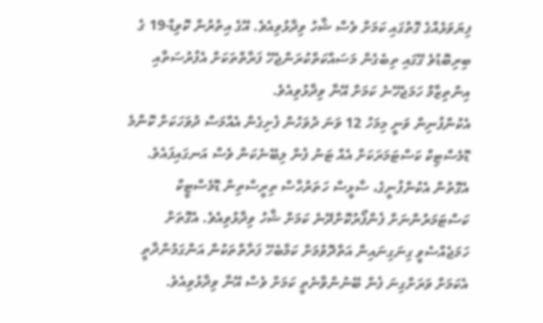ފިޔަވަޅެއްގެ ގޮތުގައި ކަމަށް ވެސް ޝާހު ވިދާޅުވިއެވެ. އޭގެ އިތުރުން ކޮވިޑް-19 ގެ ބިރިބޮޑުވެ ގޭގައި ތިބެގެން މަސައްކަތްކުރަންޖެހޭ ފަރާތްތަކަށް އެފުރުސަތާއި އިންތިޒާމް ހަމަޖެހޭނެ ކަމަށް އޭނާ ވިދާޅުވިއެވެ.
އެކުންފުނިން ވަނީ މިމަހު 12 ވަނަ ދުވަހުން ފެށިގެން އެއްމަސް ދުވަހަކަށް ކޮންމެ ޑޮމެސްޓިކް ކަސްޓަމަރަކަށް އެއް ޓަނު ފެން ލިބޭނެކަން ވެސް އަނގައިފައެވެ.
އެގޮތުން އެކުންފުނީގެ، ސާޅީސް ހަތަރުހާސް ތިރީސްތިން ޑޮމެސްޓީކް ކަސްޓަމަރުންނަށް ފެންފޯރުކޮށްދޭނެ ކަމަށް ޝާހު ވިދާޅުވިއެވެ. އެގޮތަށް ހަމަޖެއްސެވީ ގިނަގިނައިން އަތްދޮވުމަށް ކަމާބެހޭ ފަރާތްތަކުން އަންގަމުންދާތީ އެކަމަށް ވަރަށްގިނަ ފެން ބޭނުންވާނެތީ ކަމަށް ވެސް އޭނާ ވިދާޅުވިއެވެ.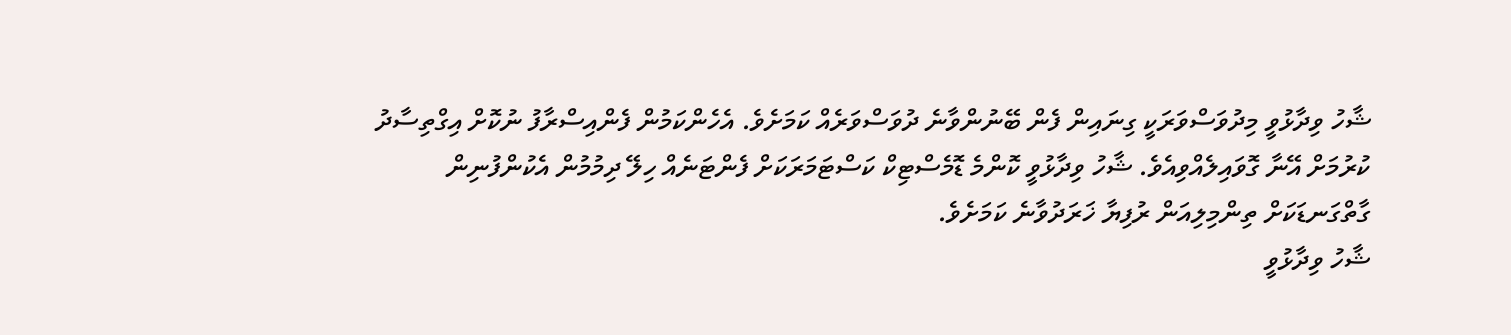ޝާހު ވިދާޅުވީ މިދުވަސްވަރަކީ ގިނައިން ފެން ބޭނުންވާނެ ދުވަސްވަރެއް ކަމަށެވެ. އެހެންކަމުން ފެންއިސްރާފު ނުކޮށް އިގްތިސާދު ކުރުމަށް އޭނާ ގޮވައިލެއްވިއެވެ. ޝާހު ވިދާޅުވީ ކޮންމެ ޑޮމެސްޓިކް ކަސްޓަމަރަކަށް ފެންޓަނެއް ހިލޭ ދިމުމުން އެކުންފުނިން ގާތްގަނޑަކަށް ތިންމިލިއަން ރުފިޔާ ޚަރަދުވާނެ ކަމަށެވެ.
ޝާހު ވިދާޅުވީ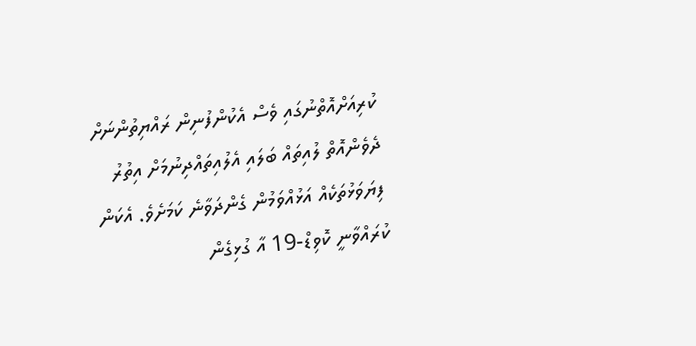ކުރިއަށްއޮތްނުގައި ވެސް އެކުންފުނިން ރައްޔިތުންނަށް ދެވެންއޮތް ލުއިތައް ބަލައި އެލުއިތައްދިނުމަށް އިތުރު ފިޔަވަޅުތަކެއް އަޅުއްވަމުން ގެންދަވާނެ ކަމަށެވެ. އެކަން ކުރައްވާނީ ކޮވިޑް-19 އާ ގުޅިގެން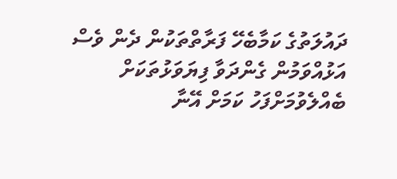ދައުލަތުގެ ކަމާބެހޭ ފަރާތްތަކުން ދެން ވެސް އަޅުއްވަމުން ގެންދަވާ ފިޔަވަޅުތަކަށް ބެއްލެވުމަށްފަހު ކަމަށް އޭނާ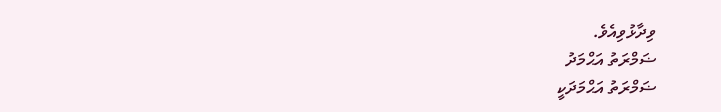ވިދާޅުވިއެވެ.
ޟަމްރަތު އަޙްމަދު
ޟަމްރަތު އަޙްމަދަކީ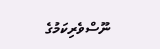ނޫސްވެރިކަމުގެ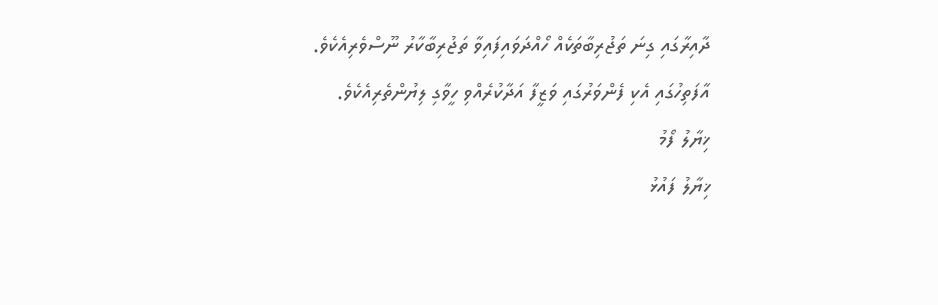ދާއިރާގައި ގިނަ ތަޖުރިބާތަކެއް ހޯއްދަވައިފައިވާ ތަޖުރިބާކާރު ނޫސްވެރިއެކެވެ. އާފަތިހުގައި އެކި ފެންވަރުގައި ވަޒީފާ އަދާކުރެއްވި ހީވާގި ލިޔުންތެރިއެކެވެ.
ޚިޔާލު ފޯމު
ޚިޔާލު ފައުޅު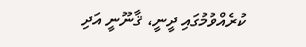ކުރެއްވުމުގައި ދީނީ، ޤާނޫނީ އަދި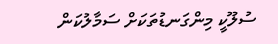ސުލޫކީ މިންގަނޑުތަކަށް ސަމާލުކަން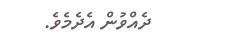ދެއްވުން އެދެމެވެ.